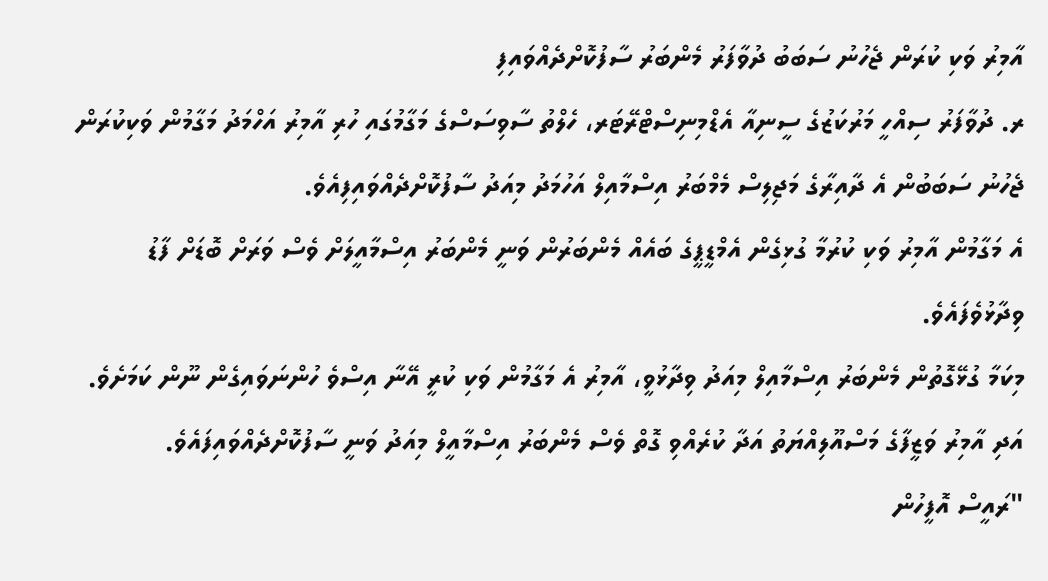އާމިރު ވަކި ކުރަން ޖެހުނު ސަބަބު ދުވާފަރު މެންބަރު ސާފުކޮށްދެއްވައިފި
ރ. ދުވާފަރު ސިއްހީ މަރުކަޒުގެ ސީނިއާ އެޑްމިނިސްޓްރޭޓަރ، ހެލްތު ސާވިސަސްގެ މަގާމުގައި ހުރި އާމިރު އަހްމަދު މަގާމުން ވަކިކުރަން ޖެހުނު ސަބަބުން އެ ދާއިރާގެ މަޖިލިސް މެމްބަރު އިސްމާއިލް އަހުމަދު މިއަދު ސާފުކޮށްދެއްވައިފިއެވެ.
އެ މަގާމުން އާމިރު ވަކި ކުރުމާ ގުޅިގެން އެމްޑީޕީގެ ބައެއް މެންބަރުން ވަނީ މެންބަރު އިސްމާއީލަށް ވެސް ވަރަށް ބޮޑަށް ފާޑު ވިދާޅުވެފައެވެ.
މިކަމާ ގުޅޭގޮތުން މެންބަރު އިސްމާއިލް މިއަދު ވިދާޅުވީ، އާމިރު އެ މަގާމުން ވަކި ކުރީ އޭނާ އިސްވެ ހުންނަވައިގެން ނޫން ކަމަށެވެ. އަދި އާމިރު ވަޒީފާގެ މަސްއޫލިއްޔަތު އަދާ ކުރެއްވި ގޮތް ވެސް މެންބަރު އިސްމާއީލް މިއަދު ވަނީ ސާފުކޮށްދެއްވައިފައެވެ.
"ރައީސް އޮފީހުން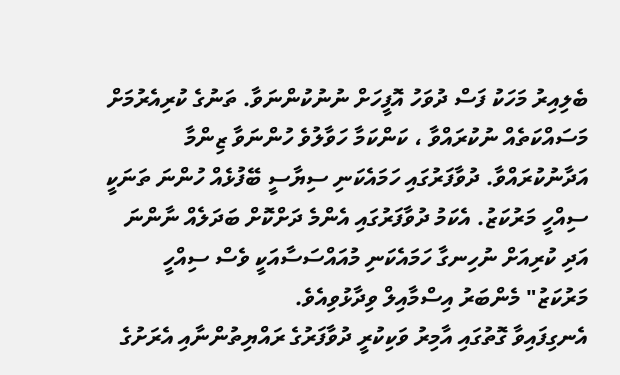ބެލިއިރު މަހަކު ފަސް ދުވަހު އޮފީހަށް ނުނުކުންނަވާ. ތަނުގެ ކުރިއެރުމަށް މަސައްކަތެއް ނުކުރައްވާ ، ކަންކަމާ ހަވާލުވެ ހުންނަވާ ޒިންމާ އަދާނުކުރައްވާ. ދުވާފަރުގައި ހަމައެކަނި ސިޔާސީ ބޭފުޅެއް ހުންނަ ތަނަކީ ސިއްހީ މަރުކަޒު. އެކަމު ދުވާފަރުގައި އެންމެ ދަށްކޮށް ބަދަލެއް ނާންނަ އަދި ކުރިއަށް ނުހިނގާ ހަމައެކަނި މުއައްސަސާއަކީ ވެސް ސިއްހީ މަރުކަޒު" މެންބަރު އިސްމާއިލް ވިދާޅުވިއެވެ.
އެނގިފައިވާ ގޮތުގައި އާމިރު ވަކިކުރީ ދުވާފަރުގެ ރައްޔިތުންނާއި އެރަށުގެ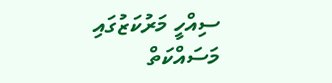ސިއްހީ މަރުކަޒުގައި މަސައްކަތް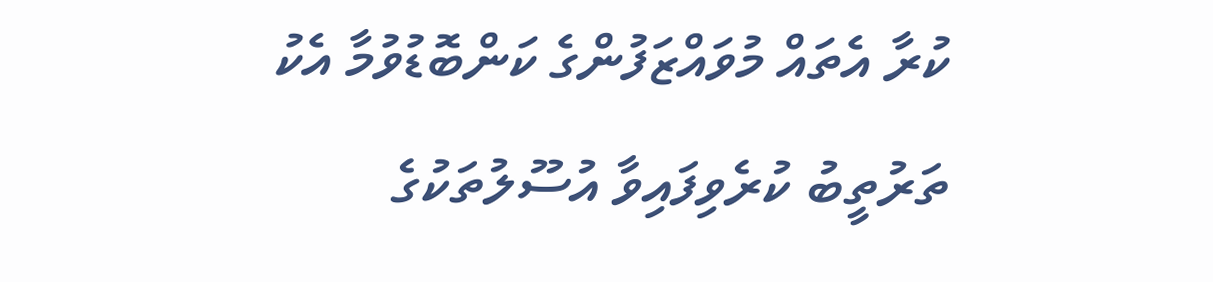ކުރާ އެތައް މުވައްޒަފުންގެ ކަންބޮޑުވުމާ އެކު ތަރުތީބު ކުރެވިފައިވާ އުސޫލުތަކުގެ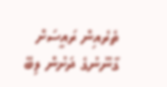ތެރެއިން ރައީސަށް ގާނޫނުގެ ދަށުން ލިބޭ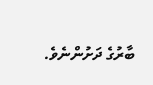ބާރުގެ ދަށުންނެވެ.